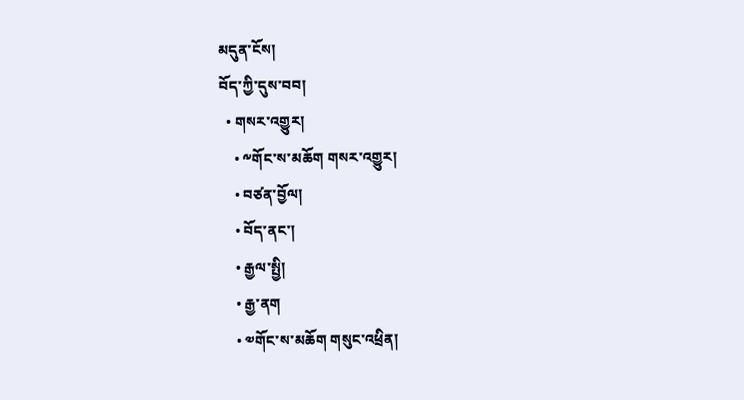མདུན་ངོས།
བོད་ཀྱི་དུས་བབ།
  • གསར་འགྱུར།
    • ༸གོང་ས་མཆོག གསར་འགྱུར།
    • བཙན་བྱོལ།
    • བོད་ནང་།
    • རྒྱལ་སྤྱི།
    • རྒྱ་ནག
    • ༧གོང་ས་མཆོག གསུང་འཕྲིན།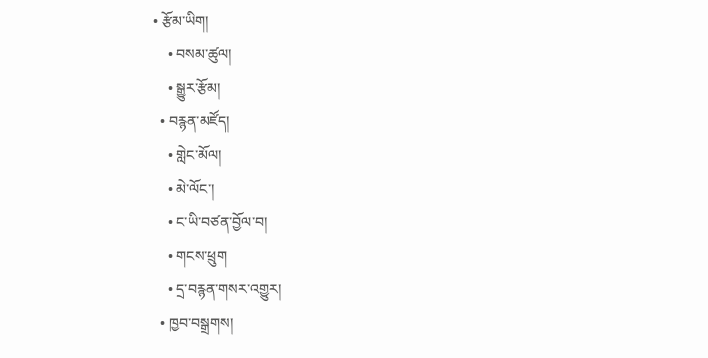• རྩོམ་ཡིག།
    • བསམ་ཚུལ།
    • སྒྱུར་རྩོམ།
  • བརྙན་མཛོད།
    • གླེང་མོལ།
    • མེ་ལོང་།
    • ང་ཡི་བཙན་བྱོལ་བ།
    • གངས་ཕྲུག
    • དྲ་བརྙན་གསར་འགྱུར།
  • ཁྱབ་བསྒྲགས།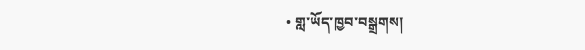• གླ་ཡོད་ཁྱབ་བསྒྲགས།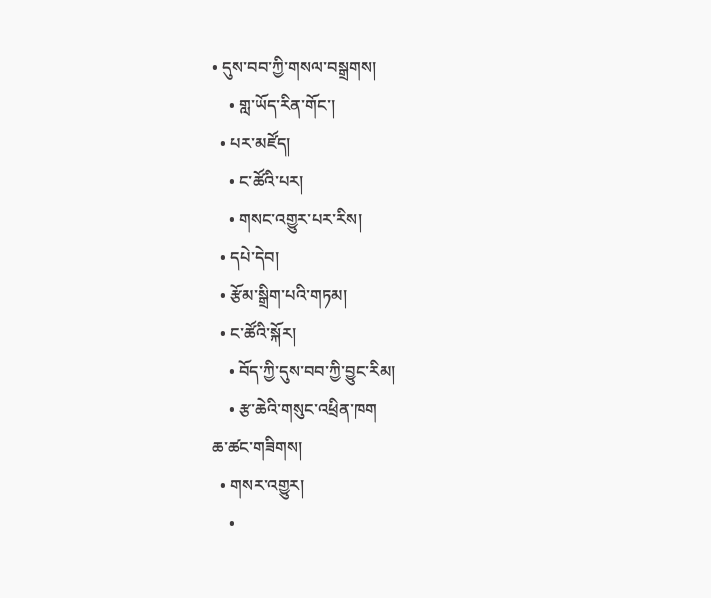• དུས་བབ་ཀྱི་གསལ་བསྒྲགས།
    • གླ་ཡོད་རིན་གོང་།
  • པར་མཛོད།
    • ང་ཚོའི་པར།
    • གསང་འགྱུར་པར་རིས།
  • དཔེ་དེབ།
  • རྩོམ་སྒྲིག་པའི་གཏམ།
  • ང་ཚོའི་སྐོར།
    • བོད་ཀྱི་དུས་བབ་ཀྱི་བྱུང་རིམ།
    • རྩ་ཆེའི་གསུང་འཕྲིན་ཁག
ཆ་ཚང་གཟིགས།
  • གསར་འགྱུར།
    •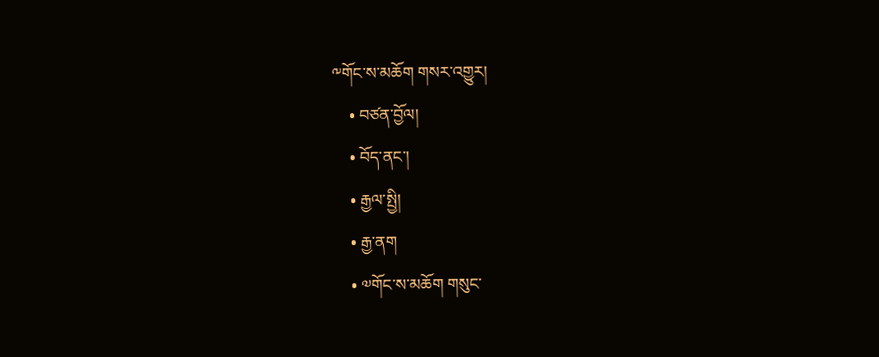༸གོང་ས་མཆོག གསར་འགྱུར།
    • བཙན་བྱོལ།
    • བོད་ནང་།
    • རྒྱལ་སྤྱི།
    • རྒྱ་ནག
    • ༧གོང་ས་མཆོག གསུང་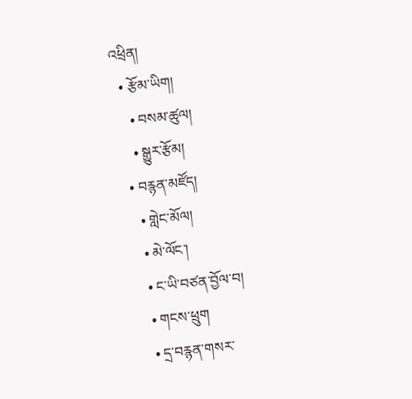འཕྲིན།
  • རྩོམ་ཡིག།
    • བསམ་ཚུལ།
    • སྒྱུར་རྩོམ།
  • བརྙན་མཛོད།
    • གླེང་མོལ།
    • མེ་ལོང་།
    • ང་ཡི་བཙན་བྱོལ་བ།
    • གངས་ཕྲུག
    • དྲ་བརྙན་གསར་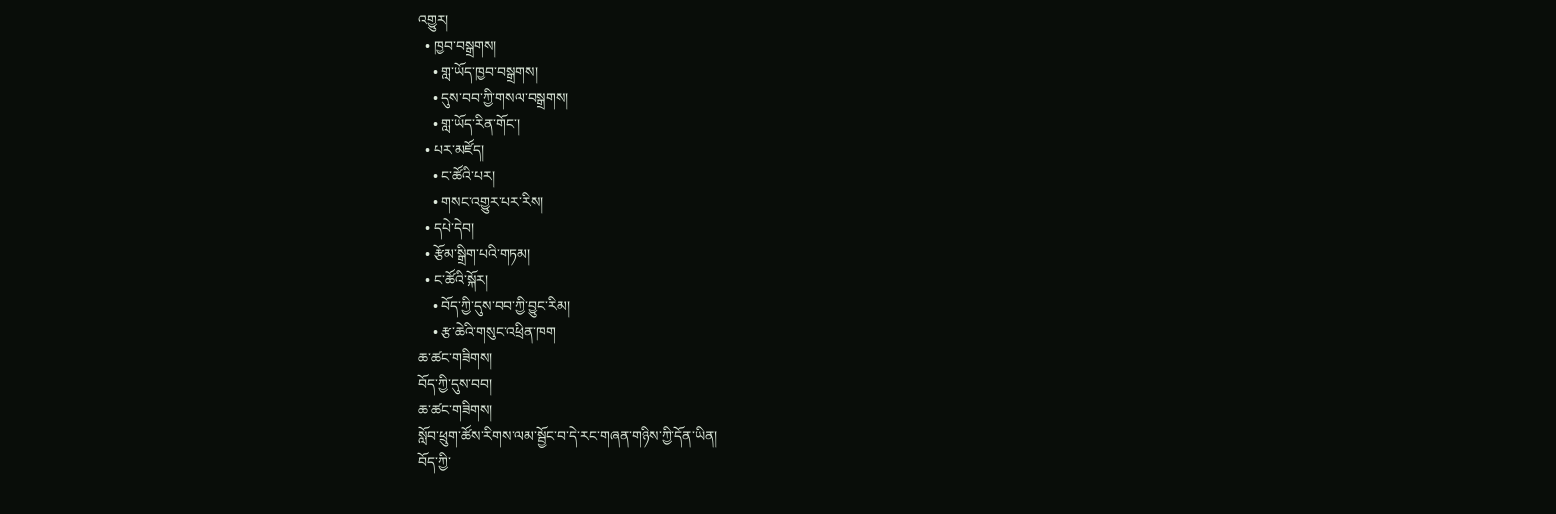འགྱུར།
  • ཁྱབ་བསྒྲགས།
    • གླ་ཡོད་ཁྱབ་བསྒྲགས།
    • དུས་བབ་ཀྱི་གསལ་བསྒྲགས།
    • གླ་ཡོད་རིན་གོང་།
  • པར་མཛོད།
    • ང་ཚོའི་པར།
    • གསང་འགྱུར་པར་རིས།
  • དཔེ་དེབ།
  • རྩོམ་སྒྲིག་པའི་གཏམ།
  • ང་ཚོའི་སྐོར།
    • བོད་ཀྱི་དུས་བབ་ཀྱི་བྱུང་རིམ།
    • རྩ་ཆེའི་གསུང་འཕྲིན་ཁག
ཆ་ཚང་གཟིགས།
བོད་ཀྱི་དུས་བབ།
ཆ་ཚང་གཟིགས།
སློབ་ཕྲུག་ཚོས་རིགས་ལམ་སྦྱོང་བ་དེ་རང་གཞན་གཉིས་ཀྱི་དོན་ཡིན།
བོད་ཀྱི་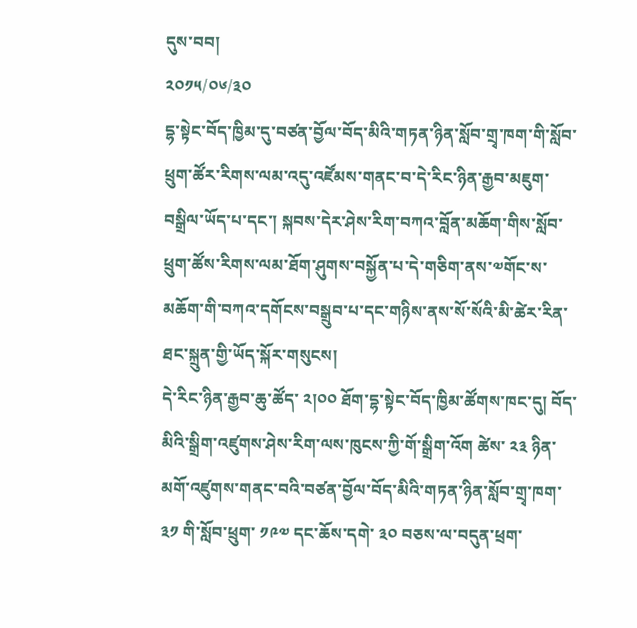དུས་བབ།
༢༠༡༥/༠༦/༣༠
དྷ་སྟེང་བོད་ཁྱིམ་དུ་བཙན་བྱོལ་བོད་མིའི་གཏན་ཉིན་སློབ་གྲྭ་ཁག་གི་སློབ་ཕྲུག་ཚོར་རིགས་ལམ་འདུ་འཛོམས་གནང་བ་དེ་རིང་ཉིན་རྒྱབ་མཇུག་བསྒྲིལ་ཡོད་པ་དང་། སྐབས་དེར་ཤེས་རིག་བཀའ་བློན་མཆོག་གིས་སློབ་ཕྲུག་ཚོས་རིགས་ལམ་ཐོག་ཤུགས་བསྐྱོན་པ་དེ་གཅིག་ནས་༧གོང་ས་མཆོག་གི་བཀའ་དགོངས་བསྒྲུབ་པ་དང་གཉིས་ནས་སོ་སོའི་མི་ཚེར་རིན་ཐང་སྐྲུན་གྱི་ཡོད་སྐོར་གསུངས།
དེ་རིང་ཉིན་རྒྱབ་ཆུ་ཚོད་ ༢།༠༠ ཐོག་དྷ་སྟེང་བོད་ཁྱིམ་ཚོགས་ཁང་དུ། བོད་མིའི་སྒྲིག་འཛུགས་ཤེས་རིག་ལས་ཁུངས་ཀྱི་གོ་སྒྲིག་འོག ཚེས་ ༢༣ ཉིན་མགོ་འཛུགས་གནང་བའི་བཙན་བྱོལ་བོད་མིའི་གཏན་ཉིན་སློབ་གྲྭ་ཁག་ ༣༡ གི་སློབ་ཕྲུག་ ༡༩༧ དང་ཆོས་དགེ་ ༣༠ བཅས་ལ་བདུན་ཕྲག་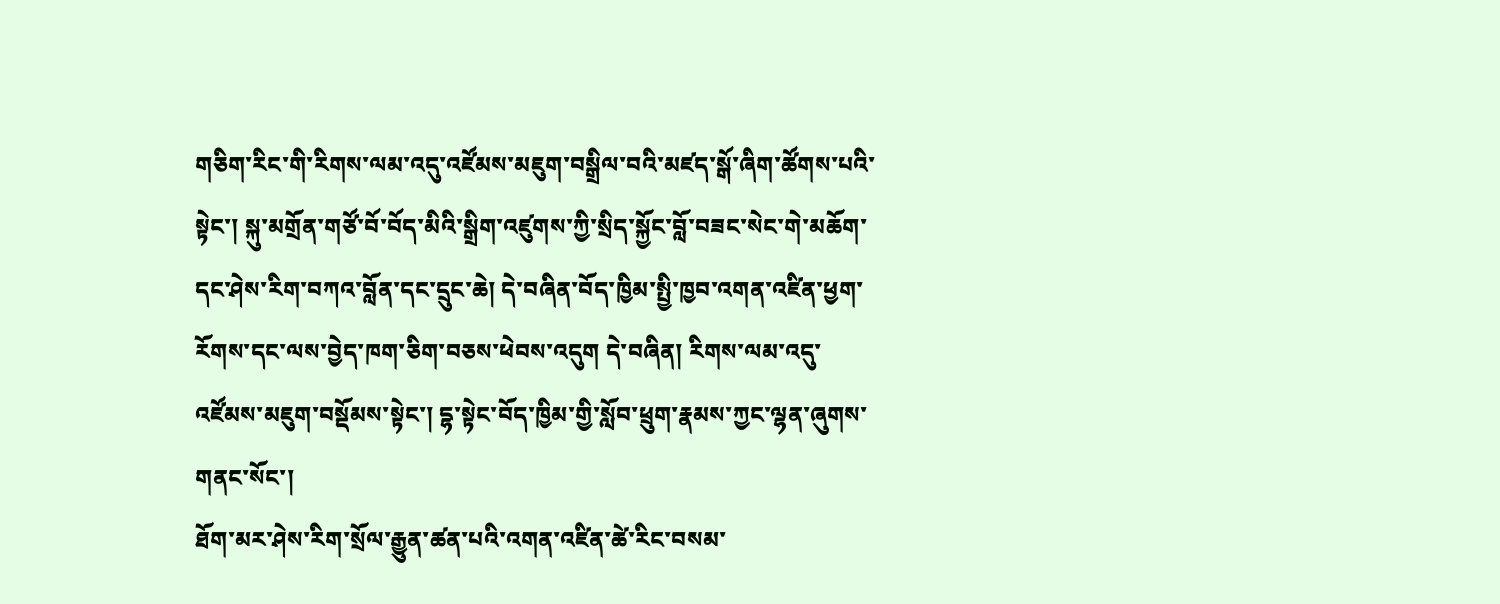གཅིག་རིང་གི་རིགས་ལམ་འདུ་འཛོམས་མཇུག་བསྒྲིལ་བའི་མཛད་སྒོ་ཞིག་ཚོགས་པའི་སྟེང་། སྐུ་མགྲོན་གཙོ་བོ་བོད་མིའི་སྒྲིག་འཛུགས་ཀྱི་སྲིད་སྐྱོང་བློ་བཟང་སེང་གེ་མཆོག་དང་ཤེས་རིག་བཀའ་བློན་དང་དྲུང་ཆེ། དེ་བཞིན་བོད་ཁྱིམ་སྤྱི་ཁྱབ་འགན་འཛིན་ཕྱག་རོགས་དང་ལས་བྱེད་ཁག་ཅིག་བཅས་ཕེབས་འདུག དེ་བཞིན། རིགས་ལམ་འདུ་འཛོམས་མཇུག་བསྡོམས་སྟེང་། དྷ་སྟེང་བོད་ཁྱིམ་གྱི་སློབ་ཕྲུག་རྣམས་ཀྱང་ལྷན་ཞུགས་གནང་སོང་།
ཐོག་མར་ཤེས་རིག་སྲོལ་རྒྱུན་ཚན་པའི་འགན་འཛིན་ཚེ་རིང་བསམ་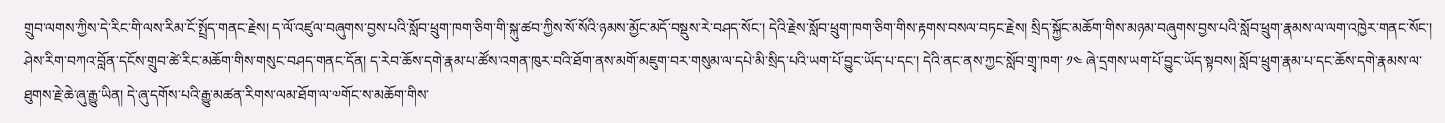གྲུབ་ལགས་ཀྱིས་དེ་རིང་གི་ལས་རིམ་ངོ་སྤྲོད་གནང་རྗེས། ད་ལོ་འཛུལ་བཞུགས་བྱས་པའི་སློབ་ཕྲུག་ཁག་ཅིག་གི་སྐུ་ཚབ་ཀྱིས་སོ་སོའི་ཉམས་མྱོང་མདོ་བསྡུས་རེ་བཤད་སོང་། དེའི་རྗེས་སློབ་ཕྲུག་ཁག་ཅིག་གིས་རྟགས་བསལ་བཏང་རྗེས། སྲིད་སྐྱོང་མཆོག་གིས་མཉམ་བཞུགས་བྱས་པའི་སློབ་ཕྲུག་རྣམས་ལ་ལག་འཁྱེར་གནང་སོང་།
ཤེས་རིག་བཀའ་བློན་དངོས་གྲུབ་ཚེ་རིང་མཆོག་གིས་གསུང་བཤད་གནང་དོན། ད་རེབ་ཆོས་དགེ་རྣམ་པ་ཚོས་འགན་ཁུར་བའི་ཐོག་ནས་མགོ་མཇུག་བར་གསུམ་ལ་དཔེ་མི་སྲིད་པའི་ཡག་པོ་བྱུང་ཡོད་པ་དང་། དེའི་ནང་ནས་ཀྱང་སློབ་གྲྭ་ཁག་ ༡༤ ཞེ་དྲགས་ཡག་པོ་བྱུང་ཡོད་སྟབས། སློབ་ཕྲུག་རྣམ་པ་དང་ཆོས་དགེ་རྣམས་ལ་ཐུགས་རྗེ་ཆེ་ཞུ་རྒྱུ་ཡིན། དེ་ཞུ་དགོས་པའི་རྒྱུ་མཚན་རིགས་ལམ་ཐོག་ལ་༧གོང་ས་མཆོག་གིས་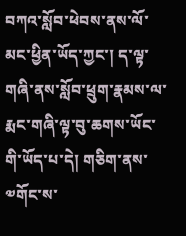བཀའ་སློབ་ཕེབས་ནས་ལོ་མང་ཕྱིན་ཡོད་ཀྱང་། ད་ལྟ་གཞི་ནས་སློབ་ཕྲུག་རྣམས་ལ་རྨང་གཞི་ལྟ་བུ་ཆགས་ཡོང་གི་ཡོད་པ་དེ། གཅིག་ནས་༧གོང་ས་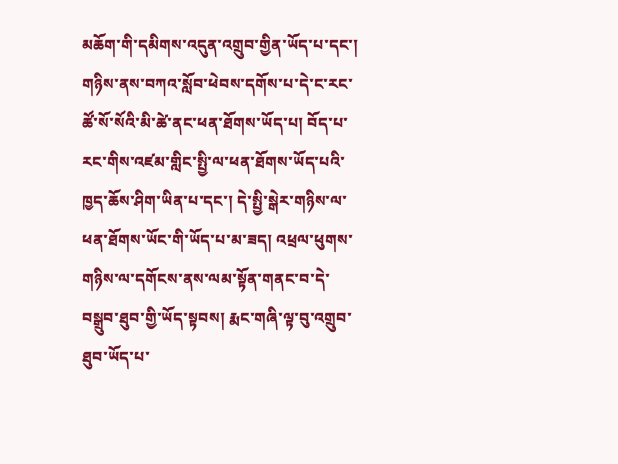མཆོག་གི་དམིགས་འདུན་འགྲུབ་གྱིན་ཡོད་པ་དང་། གཉིས་ནས་བཀའ་སློབ་ཕེབས་དགོས་པ་དེ་ང་རང་ཚོ་སོ་སོའི་མི་ཚེ་ནང་ཕན་ཐོགས་ཡོད་པ། བོད་པ་རང་གིས་འཛམ་གླིང་སྤྱི་ལ་ཕན་ཐོགས་ཡོད་པའི་ཁྱད་ཆོས་ཤིག་ཡིན་པ་དང་། དེ་སྤྱི་སྒེར་གཉིས་ལ་ཕན་ཐོགས་ཡོང་གི་ཡོད་པ་མ་ཟད། འཕྲལ་ཕུགས་གཉིས་ལ་དགོངས་ནས་ལམ་སྟོན་གནང་བ་དེ་བསྒྲུབ་ཐུབ་གྱི་ཡོད་སྟབས། རྨང་གཞི་ལྟ་བུ་འགྲུབ་ཐུབ་ཡོད་པ་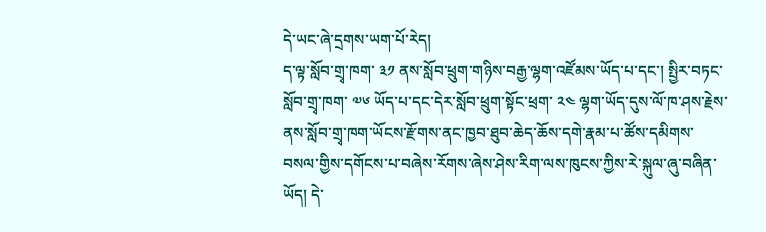དེ་ཡང་ཞེ་དྲགས་ཡག་པོ་རེད།
ད་ལྟ་སློབ་གྲྭ་ཁག་ ༣༡ ནས་སློབ་ཕྲུག་གཉིས་བརྒྱ་ལྷག་འཛོམས་ཡོད་པ་དང་། སྤྱིར་བཏང་སློབ་གྲྭ་ཁག་ ༧༦ ཡོད་པ་དང་དེར་སློབ་ཕྲུག་སྟོང་ཕྲག་ ༢༤ ལྷག་ཡོད་དུས་ལོ་ཁ་ཤས་རྗེས་ནས་སློབ་གྲྭ་ཁག་ཡོངས་རྫོགས་ནང་ཁྱབ་ཐུབ་ཆེད་ཆོས་དགེ་རྣམ་པ་ཚོས་དམིགས་བསལ་གྱིས་དགོངས་པ་བཞེས་རོགས་ཞེས་ཤེས་རིག་ལས་ཁུངས་ཀྱིས་རེ་སྐུལ་ཞུ་བཞིན་ཡོད། དེ་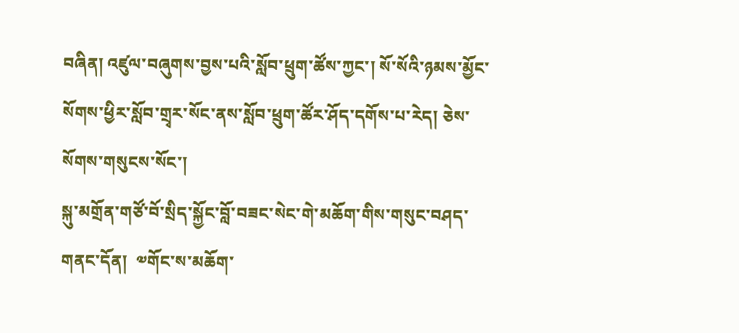བཞིན། འཛུལ་བཞུགས་བྱས་པའི་སློབ་ཕྲུག་ཚོས་ཀྱང་། སོ་སོའི་ཉམས་མྱོང་སོགས་ཕྱིར་སློབ་གྲྭར་སོང་ནས་སློབ་ཕྲུག་ཚོར་ཤོད་དགོས་པ་རེད། ཅེས་སོགས་གསུངས་སོང་།
སྐུ་མགྲོན་གཙོ་བོ་སྲིད་སྐྱོང་བློ་བཟང་སེང་གེ་མཆོག་གིས་གསུང་བཤད་གནང་དོན།  ༧གོང་ས་མཆོག་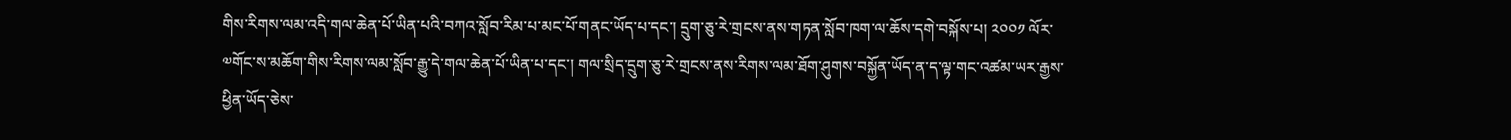གིས་རིགས་ལམ་འདི་གལ་ཆེན་པོ་ཡིན་པའི་བཀའ་སློབ་རིམ་པ་མང་པོ་གནང་ཡོད་པ་དང་། དྲུག་ཅུ་རེ་གྲངས་ནས་གཏན་སློབ་ཁག་ལ་ཆོས་དགེ་བསྐོས་པ། ༢༠༠༡ ལོར་༧གོང་ས་མཆོག་གིས་རིགས་ལམ་སློབ་རྒྱུ་དེ་གལ་ཆེན་པོ་ཡིན་པ་དང་། གལ་སྲིད་དྲུག་ཅུ་རེ་གྲངས་ནས་རིགས་ལམ་ཐོག་ཤུགས་བསྐྱོན་ཡོད་ན་ད་ལྟ་གང་འཚམ་ཡར་རྒྱས་ཕྱིན་ཡོད་ཅེས་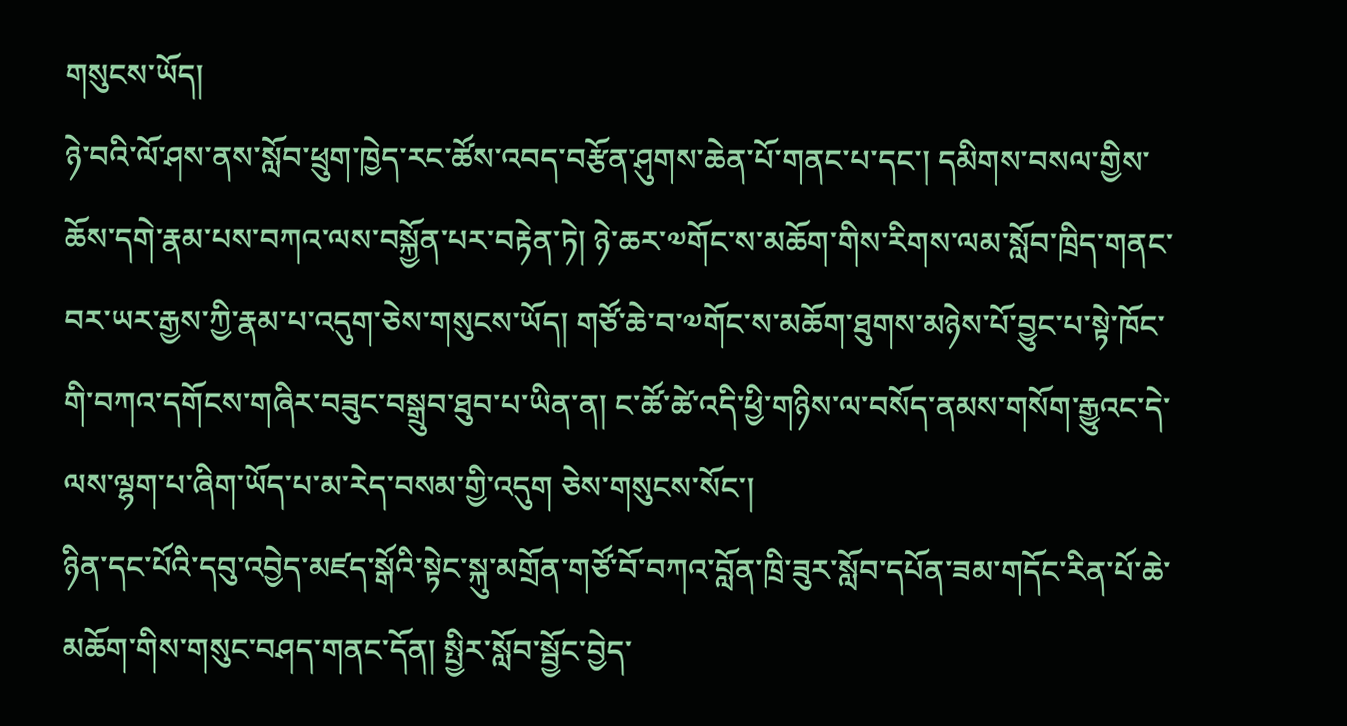གསུངས་ཡོད།
ཉེ་བའི་ལོ་ཤས་ནས་སློབ་ཕྲུག་ཁྱེད་རང་ཚོས་འབད་བརྩོན་ཤུགས་ཆེན་པོ་གནང་པ་དང་། དམིགས་བསལ་གྱིས་ཆོས་དགེ་རྣམ་པས་བཀའ་ལས་བསྐྱོན་པར་བརྟེན་ཏེ། ཉེ་ཆར་༧གོང་ས་མཆོག་གིས་རིགས་ལམ་སློབ་ཁྲིད་གནང་བར་ཡར་རྒྱས་ཀྱི་རྣམ་པ་འདུག་ཅེས་གསུངས་ཡོད། གཙོ་ཆེ་བ་༧གོང་ས་མཆོག་ཐུགས་མཉེས་པོ་བྱུང་པ་སྟེ་ཁོང་གི་བཀའ་དགོངས་གཞིར་བཟུང་བསྒྲུབ་ཐུབ་པ་ཡིན་ན། ང་ཚོ་ཚེ་འདི་ཕྱི་གཉིས་ལ་བསོད་ནམས་གསོག་རྒྱུའང་དེ་ལས་ལྷག་པ་ཞིག་ཡོད་པ་མ་རེད་བསམ་གྱི་འདུག ཅེས་གསུངས་སོང་།
ཉིན་དང་པོའི་དབུ་འབྱེད་མཛད་སྒོའི་སྟེང་སྐུ་མགྲོན་གཙོ་བོ་བཀའ་བློན་ཁྲི་ཟུར་སློབ་དཔོན་ཟམ་གདོང་རིན་པོ་ཆེ་མཆོག་གིས་གསུང་བཤད་གནང་དོན། སྤྱིར་སློབ་སྦྱོང་བྱེད་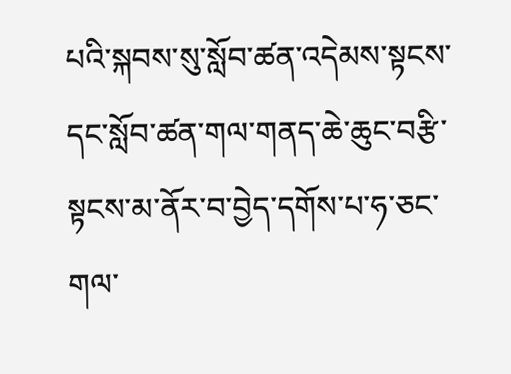པའི་སྐབས་སུ་སློབ་ཚན་འདེམས་སྟངས་དང་སློབ་ཚན་གལ་གནད་ཆེ་ཆུང་བརྩི་སྟངས་མ་ནོར་བ་བྱེད་དགོས་པ་ཧ་ཅང་གལ་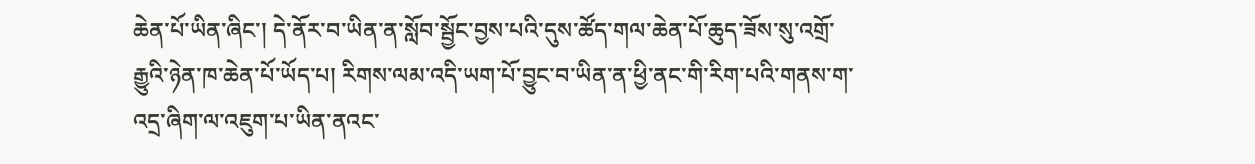ཆེན་པོ་ཡིན་ཞིང་། དེ་ནོར་བ་ཡིན་ན་སློབ་སྦྱོང་བྱས་པའི་དུས་ཚོད་གལ་ཆེན་པོ་ཆུད་ཟོས་སུ་འགྲོ་རྒྱུའི་ཉེན་ཁ་ཆེན་པོ་ཡོད་པ། རིགས་ལམ་འདི་ཡག་པོ་བྱུང་བ་ཡིན་ན་ཕྱི་ནང་གི་རིག་པའི་གནས་ག་འདྲ་ཞིག་ལ་འཇུག་པ་ཡིན་ནའང་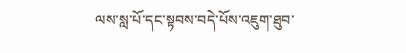ལས་སླ་པོ་དང་སྟབས་བདེ་པོས་འཇུག་ཐུབ་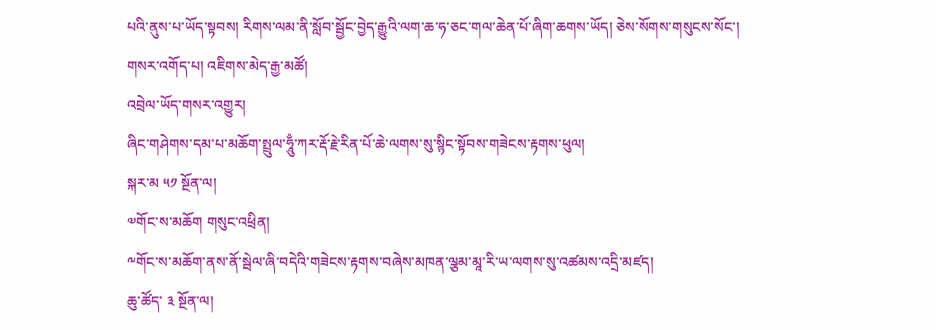པའི་ནུས་པ་ཡོད་སྟབས། རིགས་ལམ་ནི་སློབ་སྦྱོང་བྱེད་རྒྱུའི་ལག་ཆ་ཧ་ཅང་གལ་ཆེན་པོ་ཞིག་ཆགས་ཡོད། ཅེས་སོགས་གསུངས་སོང་།
གསར་འགོད་པ། འཇིགས་མེད་རྒྱ་མཚོ།
འབྲེལ་ཡོད་གསར་འགྱུར།
ཞིང་གཤེགས་དམ་པ་མཆོག་སྤྲུལ་ཧཱུྃ་ཀར་རྡོ་རྗེ་རིན་པོ་ཆེ་ལགས་སུ་སྙིང་སྟོབས་གཟེངས་རྟགས་ཕུལ།
སྐར་མ ༥༡ སྔོན་ལ།
༧གོང་ས་མཆོག གསུང་འཕྲིན།
༸གོང་ས་མཆོག་ནས་ནོ་སྦེལ་ཞི་བདེའི་གཟེངས་རྟགས་བཞེས་མཁན་ལྕམ་མཱ་རི་ཡ་ལགས་སུ་འཚམས་འདྲི་མཛད།
ཆུ་ཚོད་ ༣ སྔོན་ལ།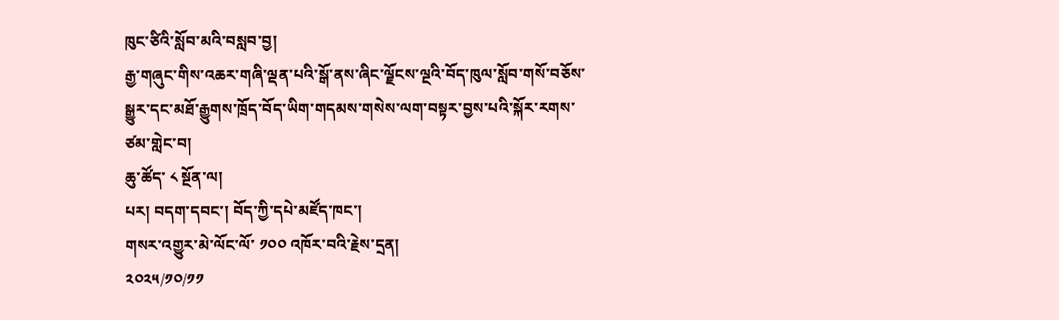ཁུང་ཙིའི་སློབ་མའི་བསླབ་བྱ།
རྒྱ་གཞུང་གིས་འཆར་གཞི་ལྡན་པའི་སྒོ་ནས་ཞིང་ལྗོངས་ལྔའི་བོད་ཁུལ་སློབ་གསོ་བཅོས་སྒྱུར་དང་མཐོ་རྒྱུགས་ཁྲོད་བོད་ཡིག་གདམས་གསེས་ལག་བསྟར་བྱས་པའི་སྐོར་རགས་ཙམ་གླེང་བ།
ཆུ་ཚོད་ ༨ སྔོན་ལ།
པར། བདག་དབང་། བོད་ཀྱི་དཔེ་མཛོད་ཁང་།
གསར་འགྱུར་མེ་ལོང་ལོ་ ༡༠༠ འཁོར་བའི་རྗེས་དྲན།
༢༠༢༥/༡༠/༡༡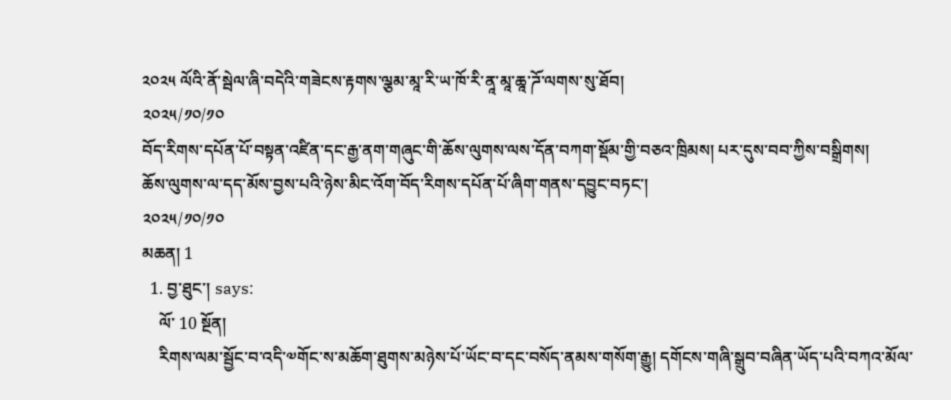༢༠༢༥ ལོའི་ནོ་སྦེལ་ཞི་བདེའི་གཟེངས་རྟགས་ལྕམ་མཱ་རི་ཡ་ཁོ་རི་ནཱ་མཱ་ཆཱ་ཌོ་ལགས་སུ་ཐོབ།
༢༠༢༥/༡༠/༡༠
བོད་རིགས་དཔོན་པོ་བསྟན་འཛིན་དང་རྒྱ་ནག་གཞུང་གི་ཆོས་ལུགས་ལས་དོན་བཀག་སྡོམ་གྱི་བཅའ་ཁྲིམས། པར་དུས་བབ་ཀྱིས་བསྒྲིགས།
ཆོས་ལུགས་ལ་དད་མོས་བྱས་པའི་ཉེས་མིང་འོག་བོད་རིགས་དཔོན་པོ་ཞིག་གནས་དབྱུང་བཏང་།
༢༠༢༥/༡༠/༡༠
མཆན། 1
  1. བྱ་ཐུང་། says:
    ལོ་ 10 སྔོན།
    རིགས་ལམ་སྦྱོང་བ་འདི་༧གོང་ས་མཆོག་ཐུགས་མཉེས་པོ་ཡོང་བ་དང་བསོད་ནམས་གསོག་རྒྱུ། དགོངས་གཞི་སྒྲུབ་བཞིན་ཡོད་པའི་བཀའ་མོལ་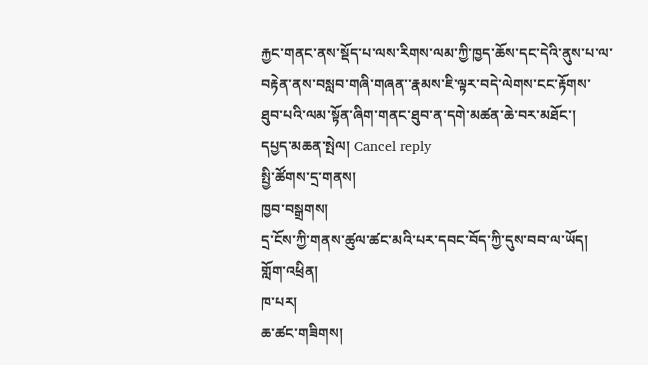རྐྱང་གནང་ནས་སྡོད་པ་ལས་རིགས་ལམ་ཀྱི་ཁྱད་ཆོས་དང་དེའི་ནུས་པ་ལ་བརྟེན་ནས་བསླབ་གཞི་གཞན་་རྣམས་ཇི་ལྟར་བདེ་ལེགས་ངང་རྟོགས་ཐུབ་པའི་ལམ་སྟོན་ཞིག་གནང་ཐུབ་ན་དགེ་མཚན་ཆེ་བར་མཐོང་།
དཔྱད་མཆན་སྤེལ། Cancel reply
སྤྱི་ཚོགས་དྲ་གནས།
ཁྱབ་བསྒྲགས།
དྲ་ངོས་ཀྱི་གནས་ཚུལ་ཚང་མའི་པར་དབང་བོད་ཀྱི་དུས་བབ་ལ་ཡོད།
གློག་འཕྲིན།
ཁ་པར།
ཆ་ཚང་གཟིགས།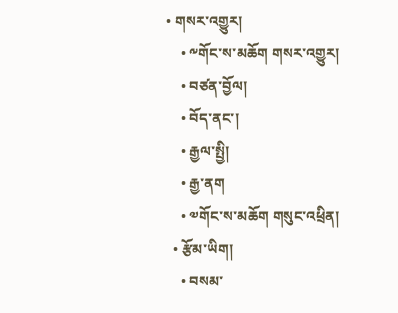• གསར་འགྱུར།
    • ༸གོང་ས་མཆོག གསར་འགྱུར།
    • བཙན་བྱོལ།
    • བོད་ནང་།
    • རྒྱལ་སྤྱི།
    • རྒྱ་ནག
    • ༧གོང་ས་མཆོག གསུང་འཕྲིན།
  • རྩོམ་ཡིག།
    • བསམ་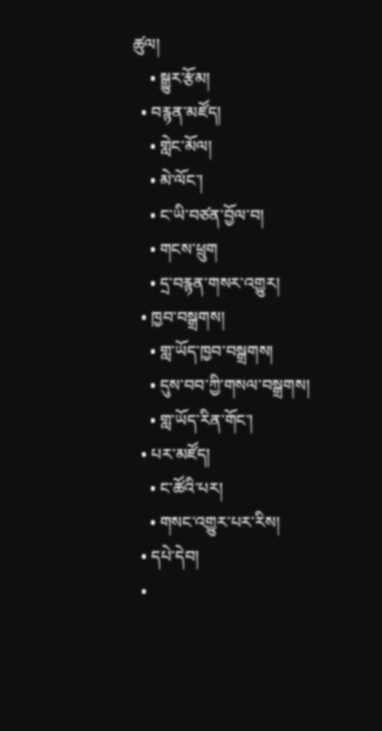ཚུལ།
    • སྒྱུར་རྩོམ།
  • བརྙན་མཛོད།
    • གླེང་མོལ།
    • མེ་ལོང་།
    • ང་ཡི་བཙན་བྱོལ་བ།
    • གངས་ཕྲུག
    • དྲ་བརྙན་གསར་འགྱུར།
  • ཁྱབ་བསྒྲགས།
    • གླ་ཡོད་ཁྱབ་བསྒྲགས།
    • དུས་བབ་ཀྱི་གསལ་བསྒྲགས།
    • གླ་ཡོད་རིན་གོང་།
  • པར་མཛོད།
    • ང་ཚོའི་པར།
    • གསང་འགྱུར་པར་རིས།
  • དཔེ་དེབ།
  •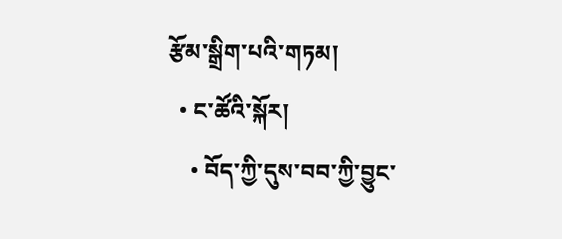རྩོམ་སྒྲིག་པའི་གཏམ།
  • ང་ཚོའི་སྐོར།
    • བོད་ཀྱི་དུས་བབ་ཀྱི་བྱུང་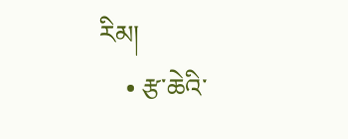རིམ།
    • རྩ་ཆེའི་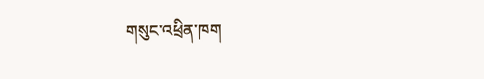གསུང་འཕྲིན་ཁག